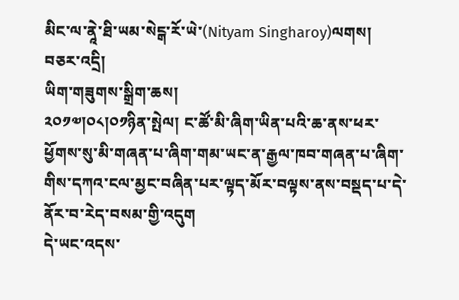མིང་ལ་ནཱེ་ཐི་ཡམ་སེངྒ་རོ་ཡེ་(Nityam Singharoy)ལགས།
བཅར་འདྲི།
ཡིག་གཟུགས་སྒྲིག་ཆས།
༢༠༡༧།༠༨།༠༡ཉིན་སྤེལ། ང་ཚོ་མི་ཞིག་ཡིན་པའི་ཆ་ནས་ཕར་ཕྱོགས་སུ་མི་གཞན་པ་ཞིག་གམ་ཡང་ན་རྒྱལ་ཁབ་གཞན་པ་ཞིག་གིས་དཀའ་ངལ་མྱང་བཞིན་པར་ལྟད་མོར་བལྟས་ནས་བསྡད་པ་དེ་ནོར་བ་རེད་བསམ་གྱི་འདུག
དེ་ཡང་འདས་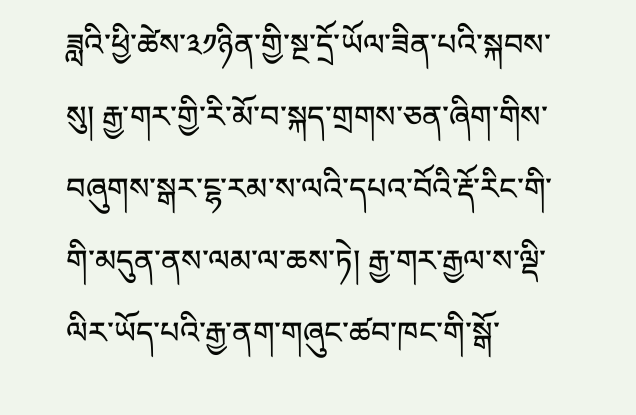ཟླའི་ཕྱི་ཚེས་༣༡ཉིན་གྱི་སྔ་དྲོ་ཡོལ་ཟིན་པའི་སྐབས་སུ། རྒྱ་གར་གྱི་རི་མོ་བ་སྐད་གྲགས་ཅན་ཞིག་གིས་བཞུགས་སྒར་ངྷ་རམ་ས་ལའི་དཔའ་བོའི་རྡོ་རིང་གི་གི་མདུན་ནས་ལམ་ལ་ཆས་ཏེ། རྒྱ་གར་རྒྱལ་ས་ལྡི་ལིར་ཡོད་པའི་རྒྱ་ནག་གཞུང་ཚབ་ཁང་གི་སྒོ་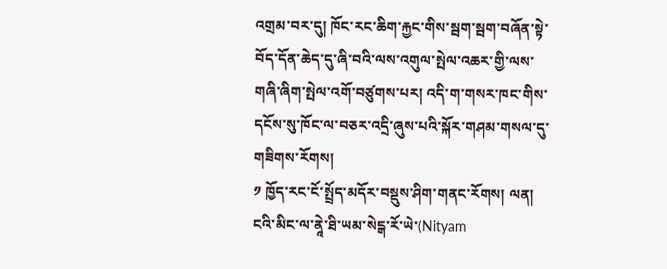འགྲམ་བར་དུ། ཁོང་རང་ཆིག་རྐྱང་གིས་སྦག་སྦག་བཞོན་སྟེ་བོད་དོན་ཆེད་དུ་ཞི་བའི་ལས་འགུལ་སྤེལ་འཆར་གྱི་ལས་གཞི་ཞིག་སྤེལ་འགོ་བཙུགས་པར། འདི་ག་གསར་ཁང་གིས་དངོས་སུ་ཁོང་ལ་བཅར་འདྲི་ཞུས་པའི་སྐོར་གཤམ་གསལ་དུ་གཟིགས་རོགས།
༡ ཁྱོད་རང་ངོ་སྤྲོད་མདོར་བསྡུས་ཤིག་གནང་རོགས། ལན། ངའི་མིང་ལ་ནཱེ་ཐི་ཡམ་སེངྒ་རོ་ཡེ་(Nityam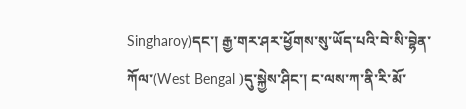Singharoy)དང་། རྒྱ་གར་ཤར་ཕྱོགས་སུ་ཡོད་པའི་བེ་སི་བྷེན་ཀོལ་(West Bengal )དུ་སྐྱེས་ཤིང་། ང་ལས་ཀ་ནི་རི་མོ་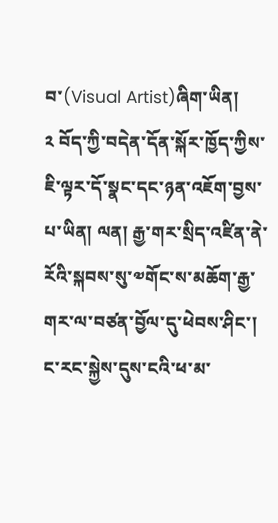བ་(Visual Artist)ཞིག་ཡིན།
༢ བོད་ཀྱི་བདེན་དོན་སྐོར་ཁྱོད་ཀྱིས་ཇི་ལྟར་དོ་སྣང་དང་ཉན་འཇོག་བྱས་པ་ཡིན། ལན། རྒྱ་གར་སྲིད་འཛིན་ནེ་རོའི་སྐབས་སུ་༧གོང་ས་མཆོག་རྒྱ་གར་ལ་བཙན་བྱོལ་དུ་ཕེབས་ཤིང་། ང་རང་སྐྱེས་དུས་ངའི་ཕ་མ་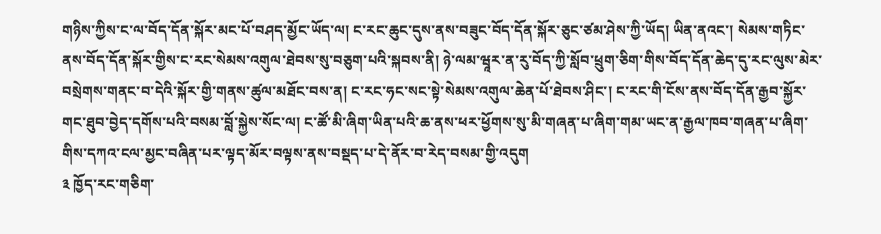གཉིས་ཀྱིས་ང་ལ་བོད་དོན་སྐོར་མང་པོ་བཤད་མྱོང་ཡོད་ལ། ང་རང་ཆུང་དུས་ནས་བཟུང་བོད་དོན་སྐོར་ཅུང་ཙམ་ཤེས་ཀྱི་ཡོད། ཡིན་ནའང་། སེམས་གཏིང་ནས་བོད་དོན་སྐོར་གྱིས་ང་རང་སེམས་འགུལ་ཐེབས་སུ་བཅུག་པའི་སྐབས་ནི། ཉེ་ལམ་ཝཱར་ན་རུ་བོད་ཀྱི་སློབ་ཕྲུག་ཅིག་གིས་བོད་དོན་ཆེད་དུ་རང་ལུས་མེར་བསྲེགས་གནང་བ་དེའི་སྐོར་གྱི་གནས་ཚུལ་མཐོང་བས་ན། ང་རང་ཧང་སང་སྟེ་སེམས་འགུལ་ཆེན་པོ་ཐེབས་ཤིང་། ང་རང་གི་ངོས་ནས་བོད་དོན་རྒྱབ་སྐྱོར་གང་ཐུབ་བྱེད་དགོས་པའི་བསམ་བློ་སྐྱེས་སོང་ལ། ང་ཚོ་མི་ཞིག་ཡིན་པའི་ཆ་ནས་ཕར་ཕྱོགས་སུ་མི་གཞན་པ་ཞིག་གམ་ཡང་ན་རྒྱལ་ཁབ་གཞན་པ་ཞིག་གིས་དཀའ་ངལ་མྱང་བཞིན་པར་ལྟད་མོར་བལྟས་ནས་བསྡད་པ་དེ་ནོར་བ་རེད་བསམ་གྱི་འདུག
༣ ཁྱོད་རང་གཅིག་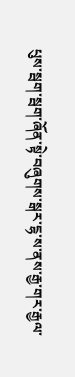པུས་སྦག་སྦག་ཞོན་སྟེ་བཞུགས་སྒར་ངྷ་ས་ནས་རྒྱ་གར་རྒྱལ་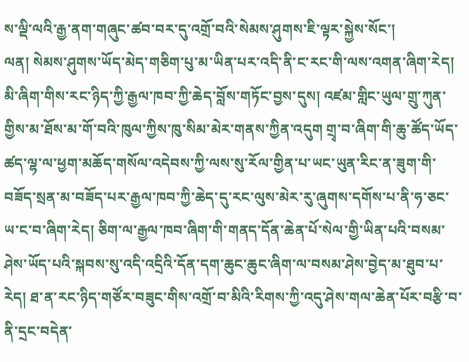ས་ལྡི་ལའི་རྒྱ་ནག་གཞུང་ཚབ་བར་དུ་འགྲོ་བའི་སེམས་ཤུགས་ཇི་ལྟར་སྐྱེས་སོང་།
ལན། སེམས་ཤུགས་ཡོད་མེད་གཅིག་པུ་མ་ཡིན་པར་འདི་ནི་ང་རང་གི་ལས་འགན་ཞིག་རེད། མི་ཞིག་གིས་རང་ཉིད་ཀྱི་རྒྱལ་ཁབ་ཀྱི་ཆེད་བློས་གཏོང་བྱས་དུས། འཛམ་གླིང་ཡུལ་གྲུ་ཀུན་གྱིས་མ་ཐོས་མ་གོ་བའི་ཁུལ་ཀྱིས་ཁུ་སིམ་མེར་གནས་ཀྱིན་འདུག གྲྭ་བ་ཞིག་གི་ཆུ་ཚོད་ཡོད་ཚད་ལྷ་ལ་ཕྱག་མཆོད་གསོལ་འདེབས་ཀྱི་ལས་སུ་རོལ་གྱིན་པ་ཡང་ཡུན་རིང་ན་ཟུག་གི་བཟོད་སྲན་མ་བཟོད་པར་རྒྱལ་ཁབ་ཀྱི་ཆེད་དུ་རང་ལུས་མེར་རུ་ཞུགས་དགོས་པ་ནི་ཧ་ཅང་ཡ་ང་བ་ཞིག་རེད། ཅིག་ལ་རྒྱལ་ཁབ་ཞིག་གི་གནད་དོན་ཆེན་པོ་སེལ་གྱི་ཡིན་པའི་བསམ་ཤེས་ཡོད་པའི་སྐབས་སུ་འདི་འདྲིའི་དོན་དག་ཆུང་ཆུང་ཞིག་ལ་བསམ་ཤེས་བྱེད་མ་ཐུབ་པ་རེད། ཐ་ན་རང་ཉིད་གཙོར་བཟུང་གིས་འགྲོ་བ་མིའི་རིགས་ཀྱི་འདུ་ཤེས་གལ་ཆེན་པོར་བརྩི་བ་ནི་དྲང་བདེན་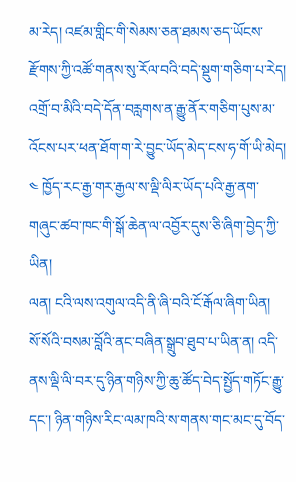མ་རེད། འཛམ་གླིང་གི་སེམས་ཅན་ཐམས་ཅད་ཡོངས་རྫོགས་ཀྱི་འཚོ་གནས་སུ་རོལ་བའི་བདེ་སྡུག་གཅིག་པ་རེད། འགྲོ་བ་མིའི་བདེ་དོན་བརླགས་ན་རྒྱུ་ནོར་གཅིག་པུས་མ་འོངས་པར་ཕན་ཐོག་ག་རེ་བྱུང་ཡོད་མེད་ངས་ཧ་གོ་ཡི་མེད།
༤ ཁྱོད་རང་རྒྱ་གར་རྒྱལ་ས་ལྡི་ལིར་ཡོད་པའི་རྒྱ་ནག་གཞུང་ཚབ་ཁང་གི་སྒོ་ཆེན་ལ་འབྱོར་དུས་ཅི་ཞིག་བྱེད་ཀྱི་ཡིན།
ལན། ངའི་ལས་འགུལ་འདི་ནི་ཞི་བའི་ངོ་རྒོལ་ཞིག་ཡིན། སོ་སོའི་བསམ་བློའི་ནང་བཞིན་སྒྲུབ་ཐུབ་པ་ཡིན་ན། འདི་ནས་ལྡི་ལི་བར་དུ་ཉིན་གཉིས་ཀྱི་ཆུ་ཚོད་བེད་སྤྱོད་གཏོང་རྒྱུ་དང་། ཉིན་གཉིས་རིང་ལམ་ཁའི་ས་གནས་གང་མང་དུ་བོད་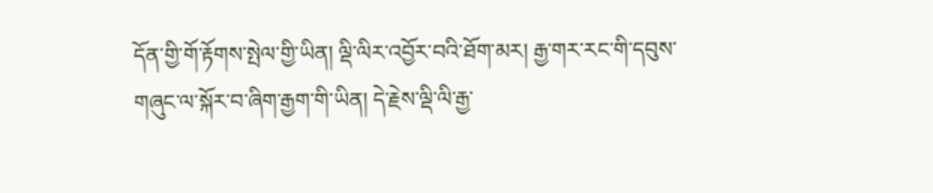དོན་གྱི་གོ་རྟོགས་སྤེལ་གྱི་ཡིན། ལྡི་ལིར་འབྱོར་བའི་ཐོག་མར། རྒྱ་གར་རང་གི་དབུས་གཞུང་ལ་སྐོར་བ་ཞིག་རྒྱག་གི་ཡིན། དེ་རྗེས་ལྡི་ལི་རྒྱ་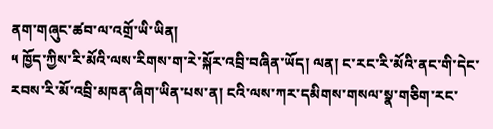ནག་གཞུང་ཚབ་ལ་འགྲོ་ཡི་ཡིན།
༥ ཁྱོད་ཀྱིས་རི་མོའི་ལས་རིགས་ག་རེ་སྐོར་འབྲི་བཞིན་ཡོད། ལན། ང་རང་རི་མོའི་ནང་གི་དེང་རབས་རི་མོ་འབྲི་མཁན་ཞིག་ཡིན་པས་ན། ངའི་ལས་ཀར་དམིགས་གསལ་སྣ་གཅིག་རང་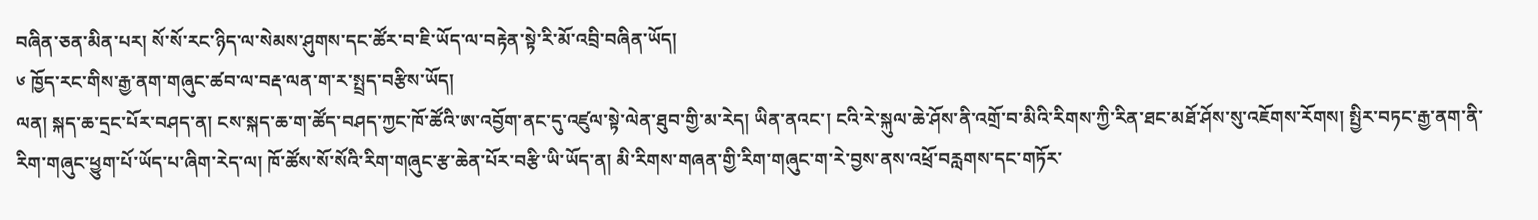བཞིན་ཅན་མིན་པར། སོ་སོ་རང་ཉིད་ལ་སེམས་ཤུགས་དང་ཚོར་བ་ཇི་ཡོད་ལ་བརྟེན་སྟེ་རི་མོ་འབྲི་བཞིན་ཡོད།
༦ ཁྱོད་རང་གིས་རྒྱ་ནག་གཞུང་ཚབ་ལ་བརྡ་ལན་ག་ར་སྤྲད་བརྩིས་ཡོད།
ལན། སྐད་ཆ་དྲང་པོར་བཤད་ན། ངས་སྐད་ཆ་ག་ཚོད་བཤད་ཀྱང་ཁོ་ཚོའི་ཨ་འབྱོག་ནང་དུ་འཛུལ་སྟེ་ལེན་ཐུབ་གྱི་མ་རེད། ཡིན་ནའང་། ངའི་རེ་སྐུལ་ཆེ་ཤོས་ནི་འགྲོ་བ་མིའི་རིགས་ཀྱི་རིན་ཐང་མཐོ་ཤོས་སུ་འཇོགས་རོགས། སྤྱིར་བཏང་རྒྱ་ནག་ནི་རིག་གཞུང་ཕྱུག་པོ་ཡོད་པ་ཞིག་རེད་ལ། ཁོ་ཚོས་སོ་སོའི་རིག་གཞུང་རྩ་ཆེན་པོར་བརྩི་ཡི་ཡོད་ན། མི་རིགས་གཞན་གྱི་རིག་གཞུང་ག་རེ་བྱས་ནས་འཕྲོ་བརླགས་དང་གཏོར་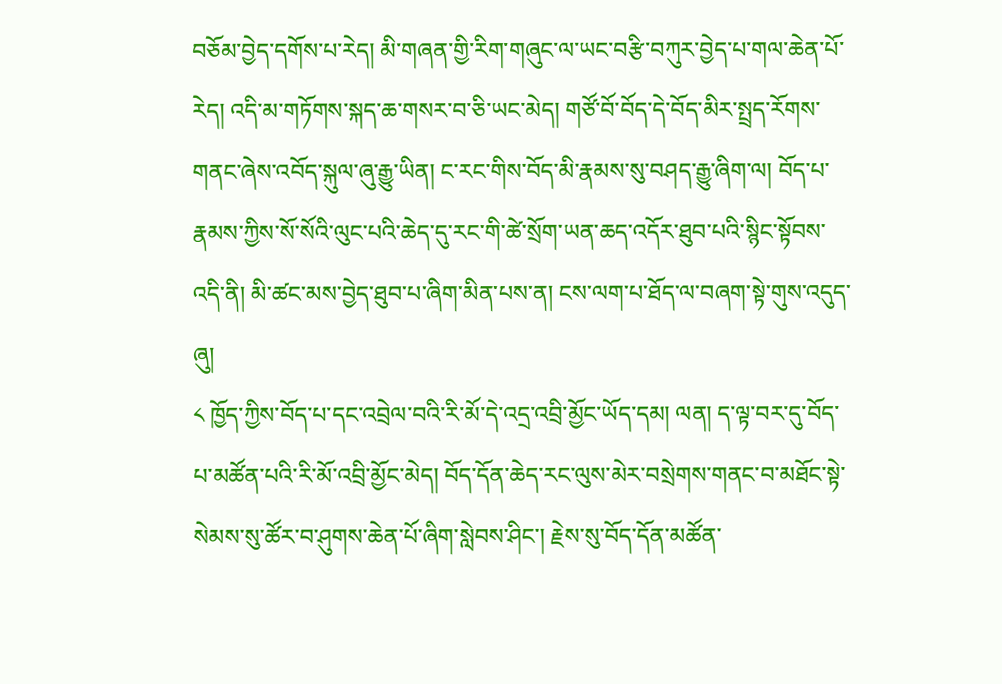བཅོམ་བྱེད་དགོས་པ་རེད། མི་གཞན་གྱི་རིག་གཞུང་ལ་ཡང་བརྩི་བཀུར་བྱེད་པ་གལ་ཆེན་པོ་རེད། འདི་མ་གཏོགས་སྐད་ཆ་གསར་བ་ཅི་ཡང་མེད། གཙོ་བོ་བོད་དེ་བོད་མིར་སྤྲད་རོགས་གནང་ཞེས་འབོད་སྐུལ་ཞུ་རྒྱུ་ཡིན། ང་རང་གིས་བོད་མི་རྣམས་སུ་བཤད་རྒྱུ་ཞིག་ལ། བོད་པ་རྣམས་ཀྱིས་སོ་སོའི་ལུང་པའི་ཆེད་དུ་རང་གི་ཚེ་སྲོག་ཡན་ཆད་འདོར་ཐུབ་པའི་སྙིང་སྟོབས་འདི་ནི། མི་ཚང་མས་བྱེད་ཐུབ་པ་ཞིག་མིན་པས་ན། ངས་ལག་པ་ཐོད་ལ་བཞག་སྟེ་གུས་འདུད་ཞུ།
༨ ཁྱོད་ཀྱིས་བོད་པ་དང་འབྲེལ་བའི་རི་མོ་དེ་འདྲ་འབྲི་མྱོང་ཡོད་དམ། ལན། ད་ལྟ་བར་དུ་བོད་པ་མཚོན་པའི་རི་མོ་འབྲི་མྱོང་མེད། བོད་དོན་ཆེད་རང་ལུས་མེར་བསྲེགས་གནང་བ་མཐོང་སྟེ་སེམས་སུ་ཚོར་བ་ཤུགས་ཆེན་པོ་ཞིག་སླེབས་ཤིང་། རྗེས་སུ་བོད་དོན་མཚོན་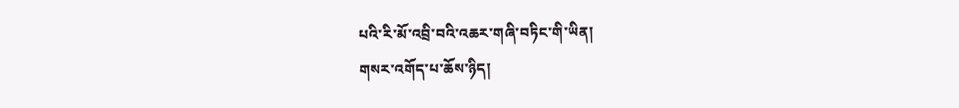པའི་རི་མོ་འབྲི་བའི་འཆར་གཞི་བཏིང་གི་ཡིན།
གསར་འགོད་པ་ཆོས་ཉིད།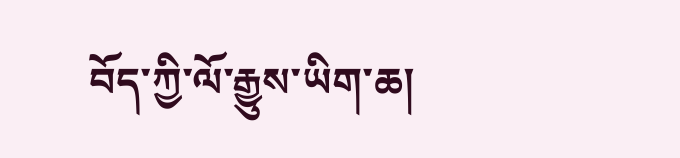བོད་ཀྱི་ལོ་རྒྱུས་ཡིག་ཆ།